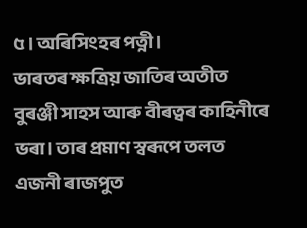৫। অৰিসিংহৰ পত্নী।
ভাৰতৰ ক্ষত্ৰিয় জাতিৰ অতীত বুৰঞ্জী সাহস আৰু বীৰত্বৰ কাহিনীৰে ভৰা। তাৰ প্ৰমাণ স্বৰূপে তলত এজনী ৰাজপুত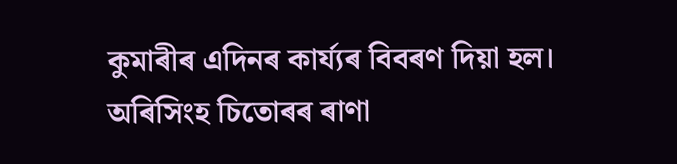কুমাৰীৰ এদিনৰ কাৰ্য্যৰ বিবৰণ দিয়া হল।
অৰিসিংহ চিতোৰৰ ৰাণা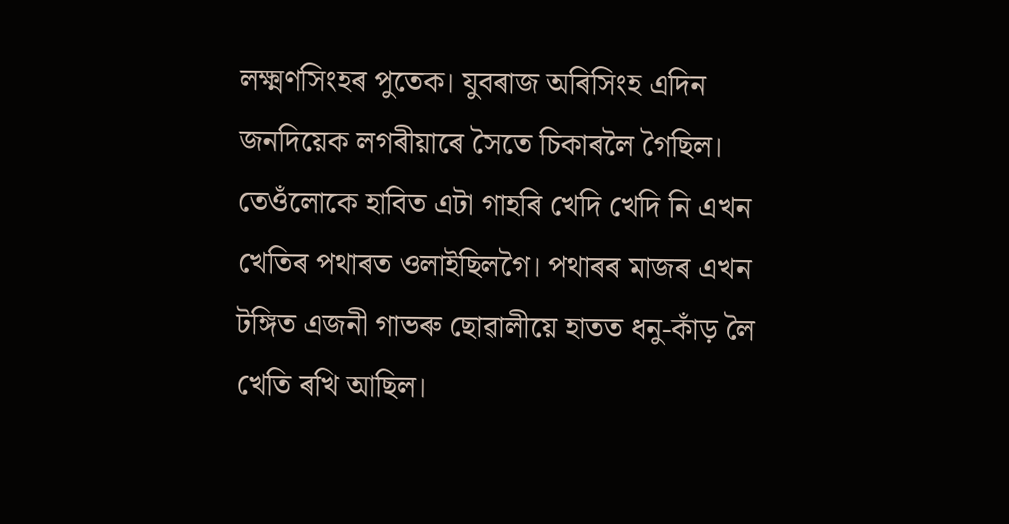লক্ষ্মণসিংহৰ পুতেক। যুবৰাজ অৰিসিংহ এদিন জনদিয়েক লগৰীয়াৰে সৈতে চিকাৰলৈ গৈছিল। তেওঁলোকে হাবিত এটা গাহৰি খেদি খেদি নি এখন খেতিৰ পথাৰত ওলাইছিলগৈ। পথাৰৰ মাজৰ এখন টঙ্গিত এজনী গাভৰু ছোৱালীয়ে হাতত ধনু-কাঁড় লৈ খেতি ৰখি আছিল।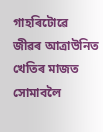গাহৰিটোৱে জীৱৰ আত্ৰাউনিত খেতিৰ মাজত সোমাবলৈ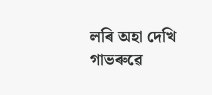লৰি অহা দেখি গাভৰুৱে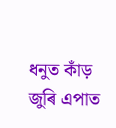ধনুত কাঁড় জুৰি এপাত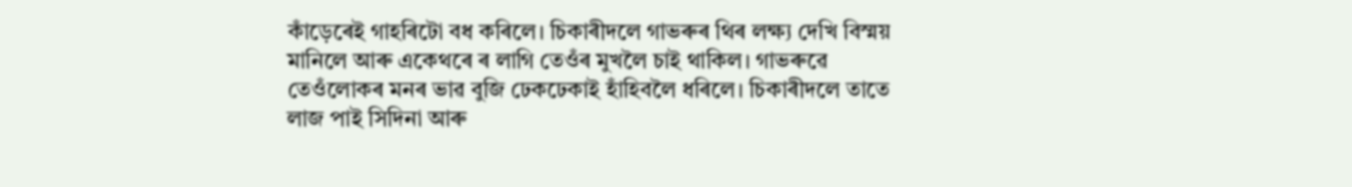কাঁড়েৰেই গাহৰিটো বধ কৰিলে। চিকাৰীদলে গাভৰুৰ থিৰ লক্ষ্য দেখি বিস্ময় মানিলে আৰু একেথৰে ৰ লাগি তেওঁৰ মুখলৈ চাই থাকিল। গাভৰুৱে তেওঁলোকৰ মনৰ ভাৱ বুজি ঢেকঢেকাই হাঁহিবলৈ ধৰিলে। চিকাৰীদলে তাতে লাজ পাই সিদিনা আৰু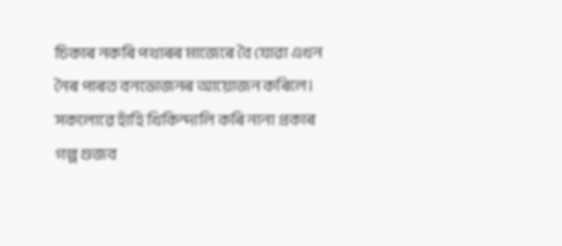চিকাৰ নকৰি পথাৰৰ মাজেৰে বৈ যোৱা এখন নৈৰ পাৰত বনভোজনৰ আয়োজন কৰিলে। সকলোৱে হাঁহি খিকিন্দালি কৰি নানা প্ৰকাৰ গল্প গুজব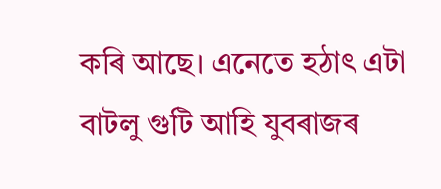কৰি আছে। এনেতে হঠাৎ এটা বাটলু গুটি আহি যুবৰাজৰ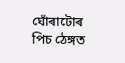ঘোঁৰাটোৰ পিচ ঠেঙ্গত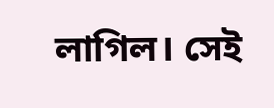লাগিল। সেই